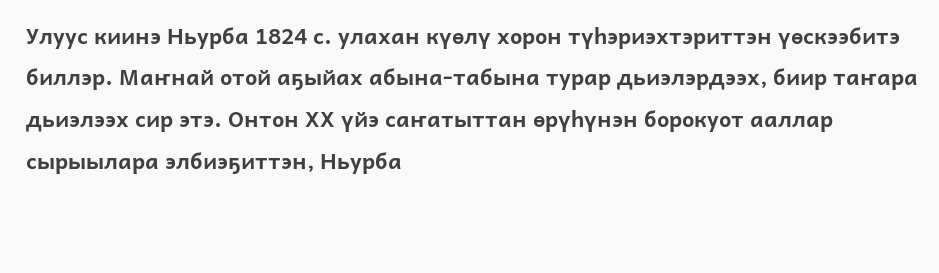Улуус киинэ Ньурба 1824 с. улахан күөлү хорон түһэриэхтэриттэн үөскээбитэ биллэр. Маҥнай отой аҕыйах абына-табына турар дьиэлэрдээх, биир таҥара дьиэлээх сир этэ. Онтон ХХ үйэ саҥатыттан өрүһүнэн борокуот ааллар сырыылара элбиэҕиттэн, Ньурба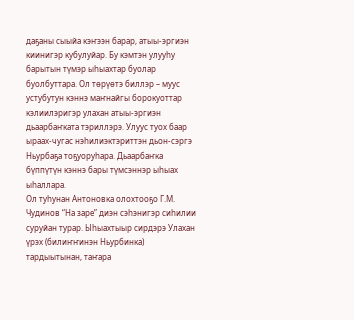даҕаны сыыйа кэҥээн барар, атыы-эргиэн киинигэр кубулуйар. Бу кэмтэн улууһу барытын түмэр ыһыахтар буолар буолбуттара. Ол төрүөтэ биллэр – муус устубутун кэннэ маҥнайгы борокуоттар кэлиилэригэр улахан атыы-эргиэн дьаарбаҥката тэриллэрэ. Улуус туох баар ыраах-чугас нэһилиэктэриттэн дьон-сэргэ Ньурбаҕа тоҕуоруһара. Дьаарбаҥка бүппүтүн кэннэ бары түмсэннэр ыһыах ыһаллара.
Ол туһунан Антоновка олохтооҕо Г.М. Чудинов “На заре” диэн сэһэнигэр сиһилии суруйан турар. Ыһыахтыыр сирдэрэ Улахан үрэх (билиҥҥинэн Ньурбинка) тардыытынан, таҥара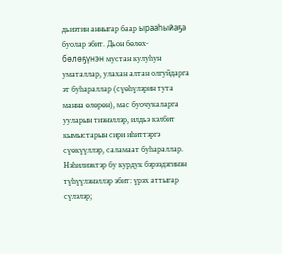дьиэтин анныгар баар ырааһыйаҕа буолар эбит. Дьон бөлөх-бөлөҕүнэн мустан кулуһун уматаллар, улахан алтан олгуйдарга эт буһараллар (сүөһүлэрин тута манна өлөрөн), мас буочукаларга ууларын тиэнэллэр, илдьэ кэлбит кымыстарын сири иһиттэргэ сүөкүүллэр, саламаат буһараллар. Нэһилиэктэр бу курдук бэрээдэгинэн түһүүлэнэллэр эбит: үрэх аттыгар сүлэлэр;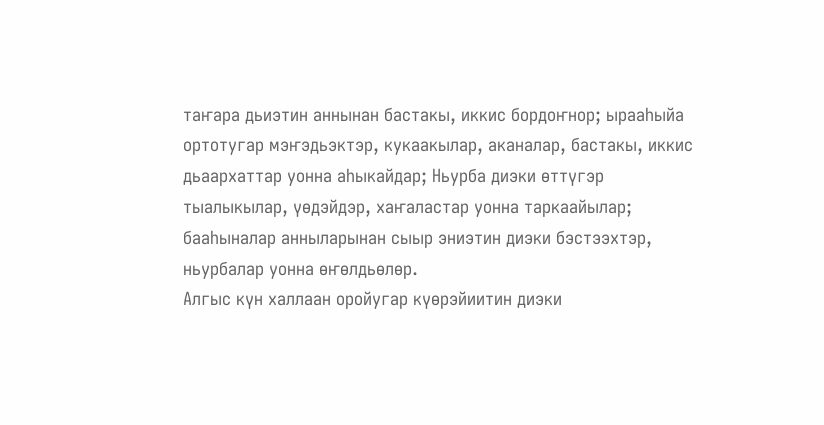таҥара дьиэтин аннынан бастакы, иккис бордоҥнор; ырааһыйа ортотугар мэҥэдьэктэр, кукаакылар, аканалар, бастакы, иккис дьаархаттар уонна аһыкайдар; Ньурба диэки өттүгэр тыалыкылар, үөдэйдэр, хаҥаластар уонна таркаайылар; бааһыналар анныларынан сыыр эниэтин диэки бэстээхтэр, ньурбалар уонна өҥөлдьөлөр.
Алгыс күн халлаан оройугар күөрэйиитин диэки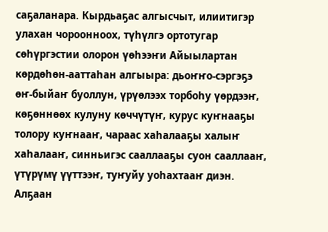саҕаланара. Кырдьаҕас алгысчыт, илиитигэр улахан чороонноох, түһүлгэ ортотугар сөһүргэстии олорон үөһээҥи Айыылартан көрдөһөн-ааттаһан алгыыра: дьоҥҥо-сэргэҕэ өҥ-быйаҥ буоллун, үрүөлээх торбоһу үөрдээҥ, көҕөннөөх кулуну көччүтүҥ, курус куҥнааҕы толору куҥнааҥ, чараас хаһалааҕы халыҥ хаһалааҥ, синньигэс сааллааҕы суон сааллааҥ, үтүрүмү үүттээҥ, туҥуйу уоһахтааҥ диэн. Алҕаан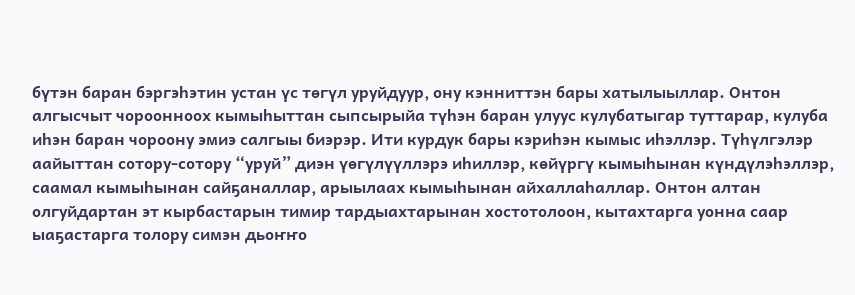бүтэн баран бэргэһэтин устан үс төгүл уруйдуур, ону кэнниттэн бары хатылыыллар. Онтон алгысчыт чороонноох кымыһыттан сыпсырыйа түһэн баран улуус кулубатыгар туттарар, кулуба иһэн баран чороону эмиэ салгыы биэрэр. Ити курдук бары кэриһэн кымыс иһэллэр. Түһүлгэлэр аайыттан сотору-сотору “уруй” диэн үөгүлүүллэрэ иһиллэр, көйүргү кымыһынан күндүлэһэллэр, саамал кымыһынан сайҕаналлар, арыылаах кымыһынан айхаллаһаллар. Онтон алтан олгуйдартан эт кырбастарын тимир тардыахтарынан хостотолоон, кытахтарга уонна саар ыаҕастарга толору симэн дьоҥҥо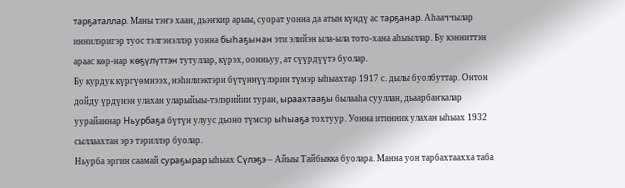тарҕаталлар. Маны тэҥэ хаан, дьэҥкир арыы, суорат уонна да атын күндү ас тарҕанар. Аһааччылар иннилэригэр туос тэлгэнэллэр уонна быһаҕынан эти элийэн ыла-ыла тото-хана аһыыллар. Бу кэнниттэн араас көр-нар көҕүлүттэн тутуллар, күрэх, оонньуу, ат сүүрдүүтэ буолар.
Бу курдук күргүөмнээх, нэһилиэктэри бүтүннүүлэрин түмэр ыһыахтар 1917 с. дылы буолбуттар. Онтон дойду үрдүнэн улахан уларыйыы-тэлэрийии туран, ыраахтааҕы былааһа сууллан, дьаарбаҥкалар уурайаннар Ньурбаҕа бүтүн улуус дьоно түмсэр ыһыаҕа тохтуур. Уонна итинник улахан ыһыах 1932 сыллаахтан эрэ тэриллэр буолар.
Ньурба эргин саамай сураҕырар ыһыах Сүлэҕэ – Айыы Тайбыкка буолара. Манна уон тарбахтаахха таба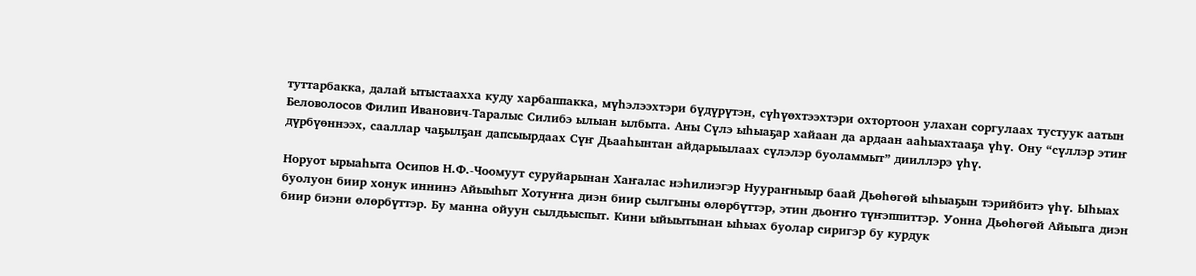туттарбакка, далай ытыстаахха куду харбаппакка, мүһэлээхтэри бүдүрүтэн, сүһүөхтээхтэри охтортоон улахан соргулаах тустуук аатын Беловолосов Филип Иванович-Таралыс Силибэ ылыан ылбыта. Аны Сүлэ ыһыаҕар хайаан да ардаан ааһыахтааҕа үһү. Ону “сүллэр этиҥ дүрбүөннээх, сааллар чаҕылҕан дапсыырдаах Сүҥ Дьааһынтан айдарыылаах сүлэлэр буоламмыт” дииллэрэ үһү.

Норуот ырыаһыта Осипов Н.Ф.-Чоомуут суруйарынан Хаҥалас нэһилиэгэр Нуураҥныыр баай Дьөһөгөй ыһыаҕын тэрийбитэ үһү. Ыһыах буолуон биир хонук иннинэ Айыыһыт Хотуҥҥа диэн биир сылгыны өлөрбүттэр, этин дьоҥҥо түҥэппиттэр. Уонна Дьөһөгөй Айыыга диэн биир биэни өлөрбүттэр. Бу манна ойуун сылдьыспыт. Кини ыйыытынан ыһыах буолар сиригэр бу курдук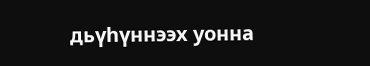дьүһүннээх уонна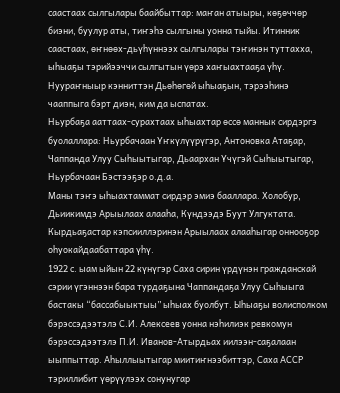саастаах сылгылары баайбыттар: маҥан атыыры, көҕөччөр биэни, буулур аты, тиҥэһэ сылгыны уонна тыйы. Итинник саастаах, өҥнөөх-дьүһүннээх сылгылары тэҥинэн туттахха, ыһыаҕы тэрийээччи сылгытын үөрэ хаҥыахтааҕа үһү. Нуураҥныыр кэнниттэн Дьөһөгөй ыһыаҕын, тэрээһинэ чааппыга бэрт диэн, ким да ыспатах.
Ньурбаҕа ааттаах-сурахтаах ыһыахтар өссө маннык сирдэргэ буолаллара: Ньурбачаан Үҥкүлүүрүгэр, Антоновка Атаҕар, Чаппанда Улуу Сыһыытыгар, Дьаархан Үчүгэй Сыһыытыгар, Ньурбачаан Бэстээҕэр о.д.а.
Маны тэҥэ ыһыахтаммат сирдэр эмиэ бааллара. Холобур, Дьиикимдэ Арыылаах алааһа, Күндээдэ Буут Улгуктата. Кырдьаҕастар кэпсииллэринэн Арыылаах алааһыгар оннооҕор оһуокайдаабаттара үһү.
1922 с. ыам ыйын 22 күнүгэр Саха сирин үрдүнэн гражданскай сэрии үгэннээн бара турдаҕына Чаппандаҕа Улуу Сыһыыга бастакы “бассабыыктыы” ыһыах буолбут. Ыһыаҕы волисполком бэрэссэдээтэлэ С.И. Алексеев уонна нэһилиэк ревкомун бэрэссэдээтэлэ П.И. Иванов-Атырдьах иилээн-саҕалаан ыыппыттар. Аһыллыытыгар миитиҥнээбиттэр, Саха АССР тэриллибит үөрүүлээх сонунугар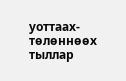уоттаах-төлөннөөх тыллар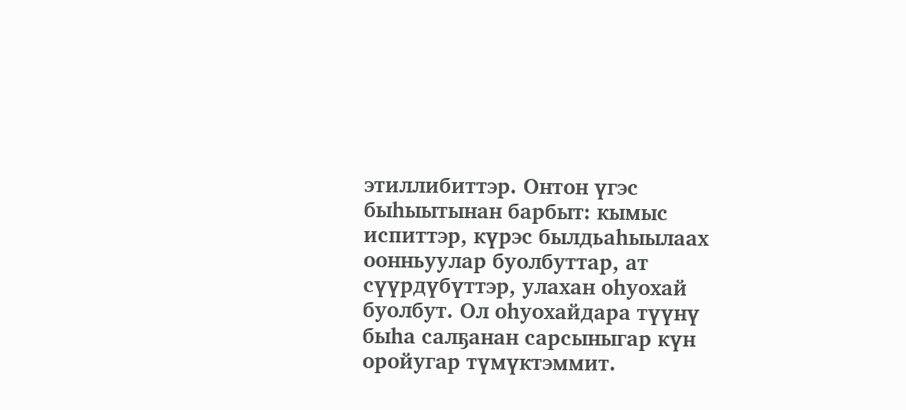этиллибиттэр. Онтон үгэс быһыытынан барбыт: кымыс испиттэр, күрэс былдьаһыылаах оонньуулар буолбуттар, ат сүүрдүбүттэр, улахан оһуохай буолбут. Ол оһуохайдара түүнү быһа салҕанан сарсыныгар күн оройугар түмүктэммит.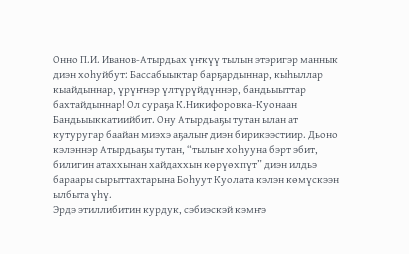Онно П.И. Иванов-Атырдьах үҥкүү тылын этэригэр маннык диэн хоһуйбут: Бассабыыктар барҕардыннар, кыһыллар кыайдыннар, үрүҥнэр үлтүрүйдүннэр, бандьыыттар бахтайдыннар! Ол сураҕа К.Никифоровка-Куонаан Бандьыыккатиийбит. Ону Атырдьаҕы тутан ылан ат кутуругар баайан миэхэ аҕалыҥ диэн бирикээстиир. Дьоно кэлэннэр Атырдьаҕы тутан, “тылыҥ хоһууна бэрт эбит, билигин атаххынан хайдаххын көрүөхпүт” диэн илдьэ бараары сырыттахтарына Боһуут Куолата кэлэн көмүскээн ылбыта үһү.
Эрдэ этиллибитин курдук, сэбиэскэй кэмҥэ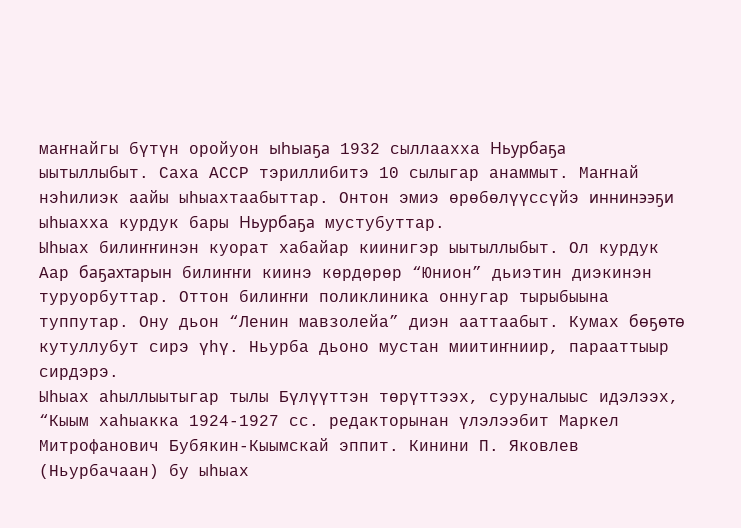маҥнайгы бүтүн оройуон ыһыаҕа 1932 сыллаахха Ньурбаҕа ыытыллыбыт. Саха АССР тэриллибитэ 10 сылыгар анаммыт. Маҥнай нэһилиэк аайы ыһыахтаабыттар. Онтон эмиэ өрөбөлүүссүйэ иннинээҕи ыһыахха курдук бары Ньурбаҕа мустубуттар.
Ыһыах билиҥҥинэн куорат хабайар киинигэр ыытыллыбыт. Ол курдук Аар баҕахтарын билиҥҥи киинэ көрдөрөр “Юнион” дьиэтин диэкинэн туруорбуттар. Оттон билиҥҥи поликлиника оннугар тырыбыына туппутар. Ону дьон “Ленин мавзолейа” диэн ааттаабыт. Кумах бөҕөтө кутуллубут сирэ үһү. Ньурба дьоно мустан миитиҥниир, парааттыыр сирдэрэ.
Ыһыах аһыллыытыгар тылы Бүлүүттэн төрүттээх, суруналыыс идэлээх, “Кыым хаһыакка 1924-1927 сс. редакторынан үлэлээбит Маркел Митрофанович Бубякин-Кыымскай эппит. Кинини П. Яковлев (Ньурбачаан) бу ыһыах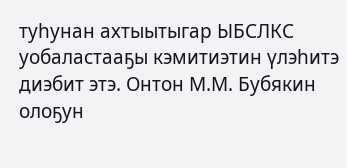туһунан ахтыытыгар ЫБСЛКС уобаластааҕы кэмитиэтин үлэһитэ диэбит этэ. Онтон М.М. Бубякин олоҕун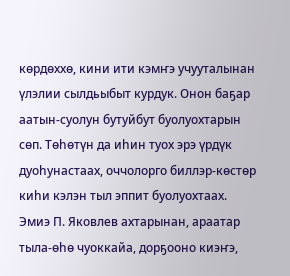көрдөххө, кини ити кэмҥэ учууталынан үлэлии сылдьыбыт курдук. Онон баҕар аатын-суолун бутуйбут буолуохтарын сөп. Төһөтүн да иһин туох эрэ үрдүк дуоһунастаах, оччолорго биллэр-көстөр киһи кэлэн тыл эппит буолуохтаах. Эмиэ П. Яковлев ахтарынан, араатар тыла-өһө чуоккайа, дорҕооно киэҥэ,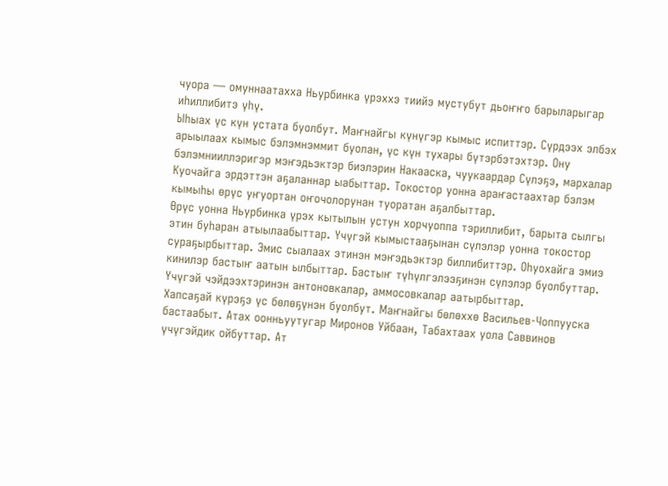чуора — омуннаатахха Ньурбинка үрэххэ тиийэ мустубут дьоҥҥо барыларыгар иһиллибитэ үһү.
Ыһыах үс күн устата буолбут. Маҥнайгы күнүгэр кымыс испиттэр. Сүрдээх элбэх арыылаах кымыс бэлэмнэммит буолан, үс күн тухары бүтэрбэтэхтэр. Ону бэлэмнииллэригэр мэҥэдьэктэр биэлэрин Накааска, чуукаардар Сүлэҕэ, мархалар Куочайга эрдэттэн аҕаланнар ыабыттар. Токостор уонна араҥастаахтар бэлэм кымыһы өрүс уҥуортан оҥочолорунан туоратан аҕалбыттар.
Өрүс уонна Ньурбинка үрэх кытылын устун хорчуоппа тэриллибит, барыта сылгы этин буһаран атыылаабыттар. Үчүгэй кымыстааҕынан сүлэлэр уонна токостор сураҕырбыттар. Эмис сыалаах этинэн мэҥэдьэктэр биллибиттэр. Оһуохайга эмиэ кинилэр бастыҥ аатын ылбыттар. Бастыҥ түһүлгэлээҕинэн сүлэлэр буолбуттар. Үчүгэй чэйдээхтэринэн антоновкалар, аммосовкалар аатырбыттар.
Хапсаҕай күрэҕэ үс бөлөҕүнэн буолбут. Маҥнайгы бөлөххө Васильев-Чоппууска бастаабыт. Атах оонньуутугар Миронов Уйбаан, Табахтаах уола Саввинов үчүгэйдик ойбуттар. Ат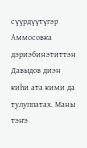сүүрдүүтүгэр Аммосовка дэриэбинэтиттэн Давыдов диэн киһи ата кими да тулуппатах. Маны тэҥэ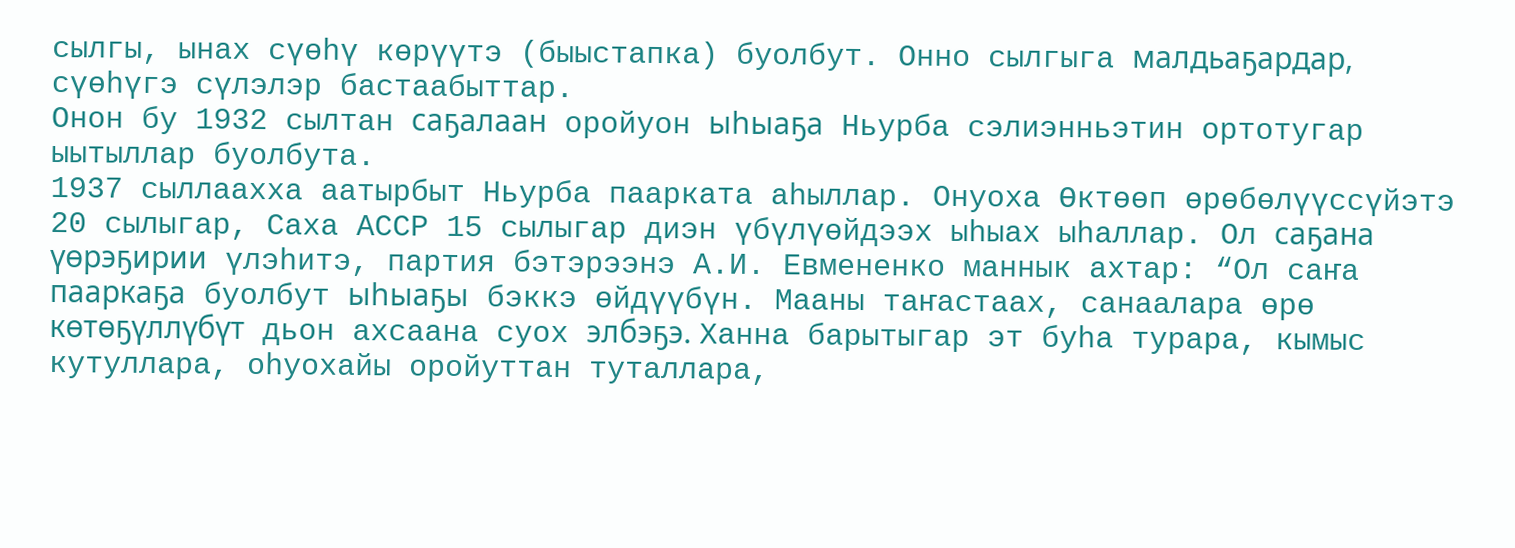сылгы, ынах сүөһү көрүүтэ (быыстапка) буолбут. Онно сылгыга малдьаҕардар, сүөһүгэ сүлэлэр бастаабыттар.
Онон бу 1932 сылтан саҕалаан оройуон ыһыаҕа Ньурба сэлиэнньэтин ортотугар ыытыллар буолбута.
1937 сыллаахха аатырбыт Ньурба паарката аһыллар. Онуоха Өктөөп өрөбөлүүссүйэтэ 20 сылыгар, Саха АССР 15 сылыгар диэн үбүлүөйдээх ыһыах ыһаллар. Ол саҕана үөрэҕирии үлэһитэ, партия бэтэрээнэ А.И. Евмененко маннык ахтар: “Ол саҥа пааркаҕа буолбут ыһыаҕы бэккэ өйдүүбүн. Мааны таҥастаах, санаалара өрө көтөҕүллүбүт дьон ахсаана суох элбэҕэ. Ханна барытыгар эт буһа турара, кымыс кутуллара, оһуохайы оройуттан туталлара,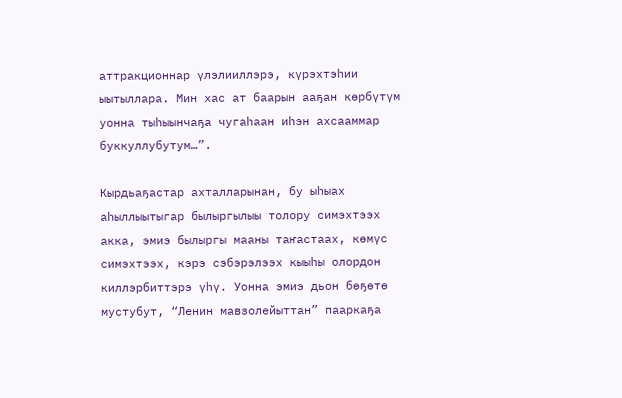аттракционнар үлэлииллэрэ, күрэхтэһии ыытыллара. Мин хас ат баарын ааҕан көрбүтүм уонна тыһыынчаҕа чугаһаан иһэн ахсааммар буккуллубутум…”.

Кырдьаҕастар ахталларынан, бу ыһыах аһыллыытыгар былыргылыы толору симэхтээх акка, эмиэ былыргы мааны таҥастаах, көмүс симэхтээх, кэрэ сэбэрэлээх кыыһы олордон киллэрбиттэрэ үһү. Уонна эмиэ дьон бөҕөтө мустубут, “Ленин мавзолейыттан” пааркаҕа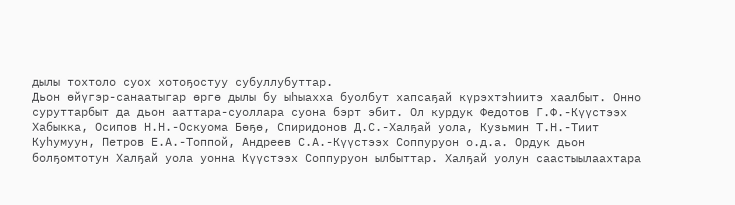дылы тохтоло суох хотоҕостуу субуллубуттар.
Дьон өйүгэр-санаатыгар өргө дылы бу ыһыахха буолбут хапсаҕай күрэхтэһиитэ хаалбыт. Онно суруттарбыт да дьон ааттара-суоллара суона бэрт эбит. Ол курдук Федотов Г.Ф.-Күүстээх Хабыкка, Осипов Н.Н.-Оскуома Бөҕө, Спиридонов Д.С.-Халҕай уола, Кузьмин Т.Н.-Тиит Куһумуун, Петров Е.А.-Топпой, Андреев С.А.-Күүстээх Соппуруон о.д.а. Ордук дьон болҕомтотун Халҕай уола уонна Күүстээх Соппуруон ылбыттар. Халҕай уолун саастыылаахтара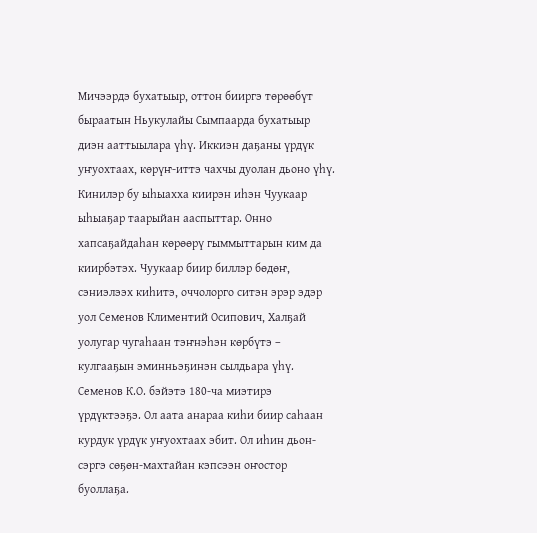Мичээрдэ бухатыыр, оттон бииргэ төрөөбүт быраатын Ньукулайы Сымпаарда бухатыыр диэн ааттыылара үһү. Иккиэн даҕаны үрдүк уҥуохтаах, көрүҥ-иттэ чахчы дуолан дьоно үһү. Кинилэр бу ыһыахха киирэн иһэн Чуукаар ыһыаҕар таарыйан ааспыттар. Онно хапсаҕайдаһан көрөөрү гыммыттарын ким да киирбэтэх. Чуукаар биир биллэр бөдөҥ, сэниэлээх киһитэ, оччолорго ситэн эрэр эдэр уол Семенов Климентий Осипович, Халҕай уолугар чугаһаан тэҥнэһэн көрбүтэ – кулгааҕын эминньэҕинэн сылдьара үһү. Семенов К.О. бэйэтэ 180-ча миэтирэ үрдүктээҕэ. Ол аата анараа киһи биир саһаан курдук үрдүк уҥуохтаах эбит. Ол иһин дьон-сэргэ сөҕөн-махтайан кэпсээн оҥостор буоллаҕа.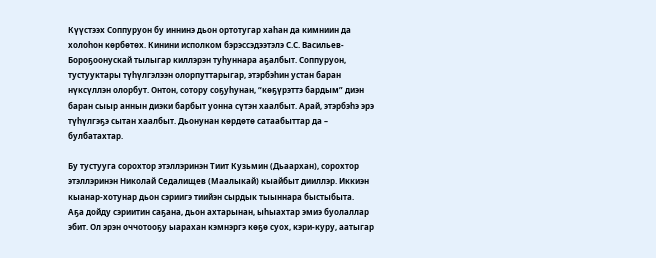Күүстээх Соппуруон бу иннинэ дьон ортотугар хаһан да кимниин да холоһон көрбөтөх. Кинини исполком бэрэссэдээтэлэ С.С. Васильев-Бороҕоонускай тылыгар киллэрэн туһуннара аҕалбыт. Соппуруон, тустууктары түһүлгэлээн олорпуттарыгар, этэрбэһин устан баран нүксүллэн олорбут. Онтон, сотору соҕуһунан, “көҕүрэттэ бардым” диэн баран сыыр аннын диэки барбыт уонна сүтэн хаалбыт. Арай, этэрбэһэ эрэ түһүлгэҕэ сытан хаалбыт. Дьонунан көрдөтө сатаабыттар да – булбатахтар.

Бу тустууга сорохтор этэллэринэн Тиит Кузьмин (Дьаархан), сорохтор этэллэринэн Николай Седалищев (Маалыкай) кыайбыт дииллэр. Иккиэн кыанар-хотунар дьон сэриигэ тиийэн сырдык тыыннара быстыбыта.
Аҕа дойду сэриитин саҕана, дьон ахтарынан, ыһыахтар эмиэ буолаллар эбит. Ол эрэн оччотооҕу ыарахан кэмнэргэ көҕө суох, кэри-куру, аатыгар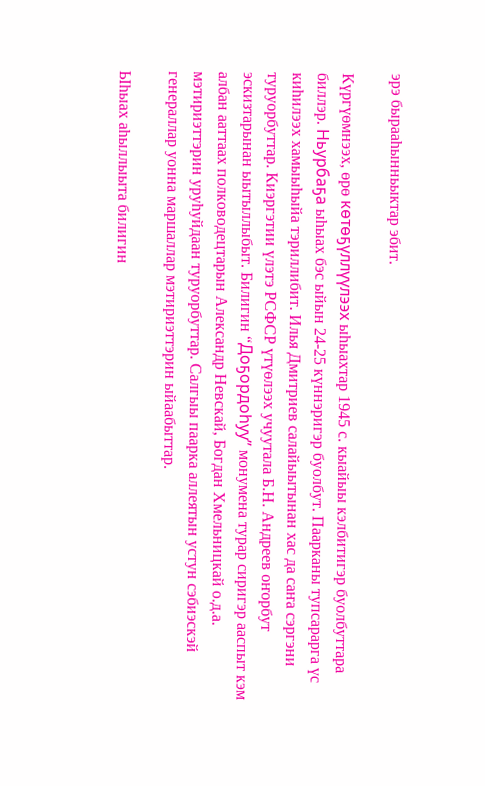эрэ бырааһынньыктар эбит.

Күргүөмнээх, өрө көтөҕүллүүлээх ыһыахтар 1945 с. кыайыы кэлбитигэр буолбуттара биллэр. Ньурбаҕа ыһыах бэс ыйын 24-25 күннэригэр буолбут. Паарканы тупсарарга үс киһилээх хамыыһыйа тэриллибит. Илья Дмитриев салайыытынан хас да саҥа сэргэни туруорбуттар. Киэргэтии үлэтэ РСФСР үтүөлээх учуутала Б.Н. Андреев оҥорбут эскизтарынан ыытыллыбыт. Билигин “Доҕордоһуу” монумена турар сиригэр ааспыт кэм албан ааттаах полководецтарын Александр Невскай, Богдан Хмельницкай о.д.а. мэтириэттэрин уруһуйдаан туруорбуттар. Салгыы паарка аллеятын устун сэбиэскэй генераллар уонна маршаллар мэтириэттэрин ыйаабыттар.

Ыһыах аһыллыыта билигин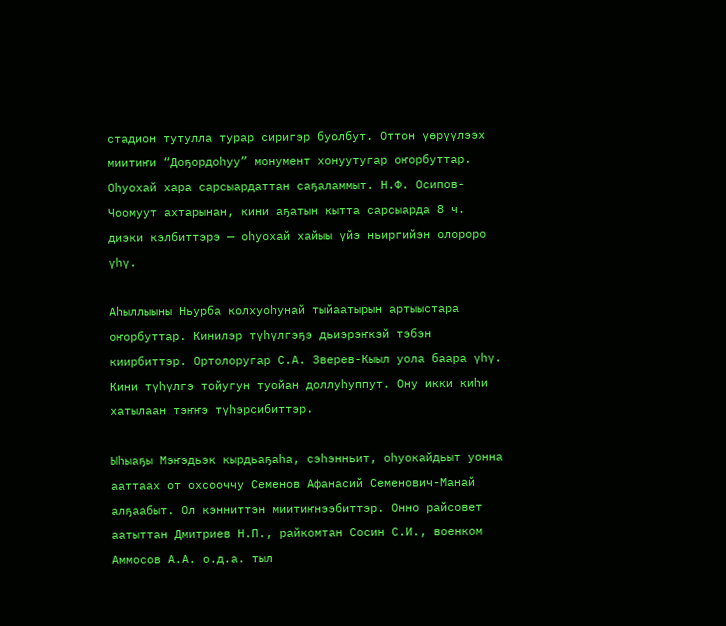стадион тутулла турар сиригэр буолбут. Оттон үөрүүлээх миитиҥи “Доҕордоһуу” монумент хонуутугар оҥорбуттар. Оһуохай хара сарсыардаттан саҕаламмыт. Н.Ф. Осипов-Чоомуут ахтарынан, кини аҕатын кытта сарсыарда 8 ч. диэки кэлбиттэрэ — оһуохай хайыы үйэ ньиргийэн олороро үһү.

Аһыллыыны Ньурба колхуоһунай тыйаатырын артыыстара оҥорбуттар. Кинилэр түһүлгэҕэ дьиэрэҥкэй тэбэн киирбиттэр. Ортолоругар С.А. Зверев-Кыыл уола баара үһү. Кини түһүлгэ тойугун туойан доллуһуппут. Ону икки киһи хатылаан тэҥҥэ түһэрсибиттэр.

Ыһыаҕы Мэҥэдьэк кырдьаҕаһа, сэһэнньит, оһуокайдьыт уонна ааттаах от охсооччу Семенов Афанасий Семенович-Манай алҕаабыт. Ол кэнниттэн миитиҥнээбиттэр. Онно райсовет аатыттан Дмитриев Н.П., райкомтан Сосин С.И., военком Аммосов А.А. о.д.а. тыл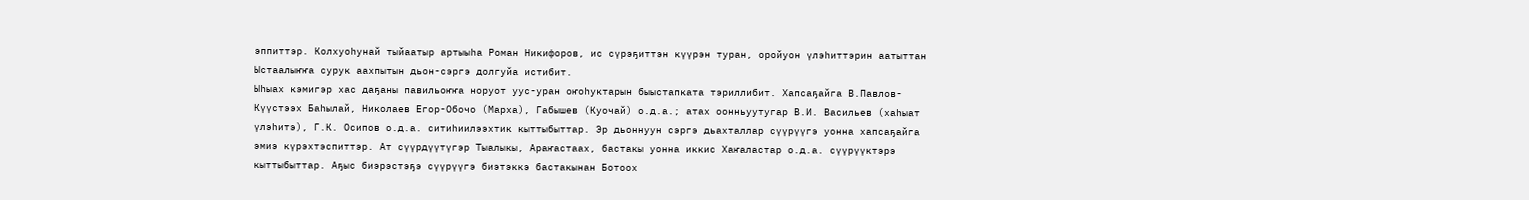эппиттэр. Колхуоһунай тыйаатыр артыыһа Роман Никифоров, ис сүрэҕиттэн күүрэн туран, оройуон үлэһиттэрин аатыттан Ыстаалыҥҥа сурук аахпытын дьон-сэргэ долгуйа истибит.
Ыһыах кэмигэр хас даҕаны павильоҥҥа норуот уус-уран оҥоһуктарын быыстапката тэриллибит. Хапсаҕайга В.Павлов-Күүстээх Баһылай, Николаев Егор-Обочо (Марха), Габышев (Куочай) о.д.а.; атах оонньуутугар В.И. Васильев (хаһыат үлэһитэ), Г.К. Осипов о.д.а. ситиһиилээхтик кыттыбыттар. Эр дьоннуун сэргэ дьахталлар сүүрүүгэ уонна хапсаҕайга эмиэ күрэхтэспиттэр. Ат сүүрдүүтүгэр Тыалыкы, Араҥастаах, бастакы уонна иккис Хаҥаластар о.д.а. сүүрүүктэрэ кыттыбыттар. Аҕыс биэрэстэҕэ сүүрүүгэ биэтэккэ бастакынан Ботоох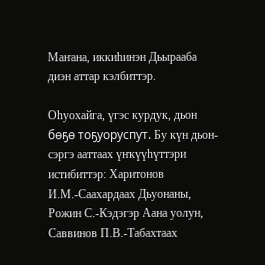Маҥана, иккиһинэн Дьырааба диэн аттар кэлбиттэр.

Оһуохайга, үгэс курдук, дьон бөҕө тоҕуоруспут. Бу күн дьон-сэргэ ааттаах үҥкүүһүттэри истибиттэр: Харитонов И.М.-Саахардаах Дьуонаны, Рожин С.-Кэдэгэр Аана уолун, Саввинов П.В.-Табахтаах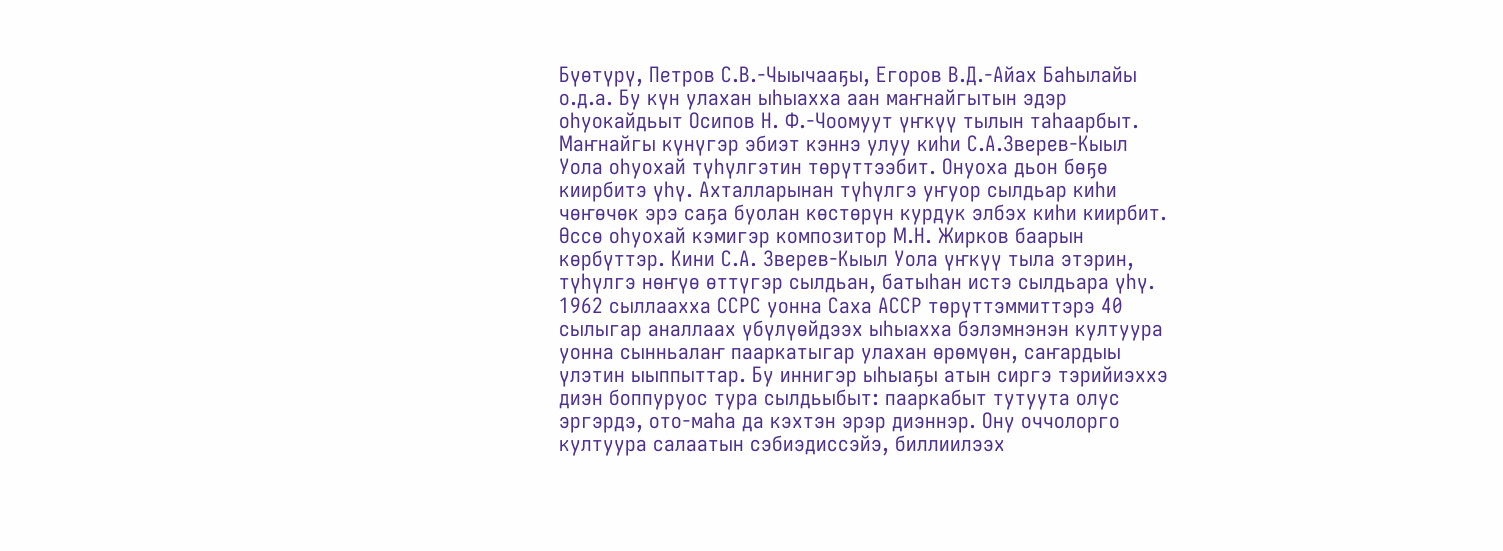Бүөтүрү, Петров С.В.-Чыычааҕы, Егоров В.Д.-Айах Баһылайы о.д.а. Бу күн улахан ыһыахха аан маҥнайгытын эдэр оһуокайдьыт Осипов Н. Ф.-Чоомуут үҥкүү тылын таһаарбыт. Маҥнайгы күнүгэр эбиэт кэннэ улуу киһи С.А.Зверев-Кыыл Уола оһуохай түһүлгэтин төрүттээбит. Онуоха дьон бөҕө киирбитэ үһү. Ахталларынан түһүлгэ уҥуор сылдьар киһи чөҥөчөк эрэ саҕа буолан көстөрүн курдук элбэх киһи киирбит. Өссө оһуохай кэмигэр композитор М.Н. Жирков баарын көрбүттэр. Кини С.А. Зверев-Кыыл Уола үҥкүү тыла этэрин, түһүлгэ нөҥүө өттүгэр сылдьан, батыһан истэ сылдьара үһү.
1962 сыллаахха ССРС уонна Саха АССР төрүттэммиттэрэ 40 сылыгар аналлаах үбүлүөйдээх ыһыахха бэлэмнэнэн култуура уонна сынньалаҥ пааркатыгар улахан өрөмүөн, саҥардыы үлэтин ыыппыттар. Бу иннигэр ыһыаҕы атын сиргэ тэрийиэххэ диэн боппуруос тура сылдьыбыт: пааркабыт тутуута олус эргэрдэ, ото-маһа да кэхтэн эрэр диэннэр. Ону оччолорго култуура салаатын сэбиэдиссэйэ, биллиилээх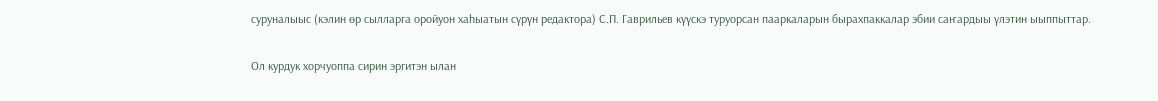суруналыыс (кэлин өр сылларга оройуон хаһыатын сүрүн редактора) С.П. Гаврильев күүскэ туруорсан пааркаларын бырахпаккалар эбии саҥардыы үлэтин ыыппыттар.

Ол курдук хорчуоппа сирин эргитэн ылан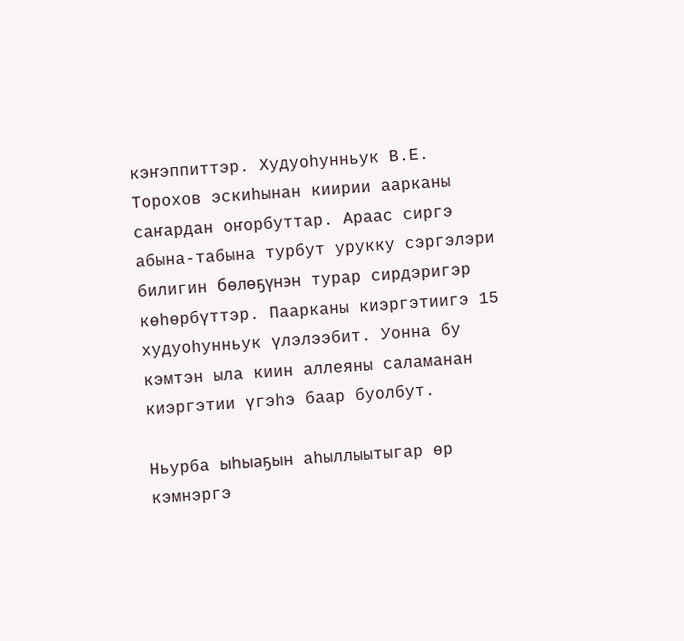кэҥэппиттэр. Худуоһунньук В.Е. Торохов эскиһынан киирии аарканы саҥардан оҥорбуттар. Араас сиргэ абына-табына турбут урукку сэргэлэри билигин бөлөҕүнэн турар сирдэригэр көһөрбүттэр. Паарканы киэргэтиигэ 15 худуоһунньук үлэлээбит. Уонна бу кэмтэн ыла киин аллеяны саламанан киэргэтии үгэһэ баар буолбут.

Ньурба ыһыаҕын аһыллыытыгар өр кэмнэргэ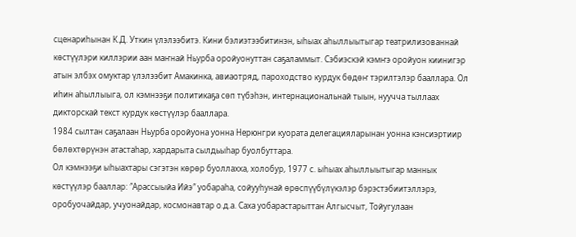сценариһынан К.Д. Уткин үлэлээбитэ. Кини бэлиэтээбитинэн, ыһыах аһыллыытыгар театрилизованнай көстүүлэри киллэрии аан маҥнай Ньурба оройуонуттан саҕаламмыт. Сэбиэскэй кэмҥэ оройуон киинигэр атын элбэх омуктар үлэлээбит Амакинка, авиаотряд, пароходство курдук бөдөҥ тэрилтэлэр бааллара. Ол иһин аһыллыыга, ол кэмнээҕи политикаҕа сөп түбэһэн, интернациональнай тыын, нуучча тыллаах дикторскай текст курдук көстүүлэр бааллара.
1984 сылтан саҕалаан Ньурба оройуона уонна Нерюнгри куората делегацияларынан уонна кэнсиэртиир бөлөхтөрүнэн атастаһар, хардарыта сылдьыһар буолбуттара.
Ол кэмнээҕи ыһыахтары сэгэтэн көрөр буоллахха, холобур, 1977 с. ыһыах аһыллыытыгар маннык көстүүлэр бааллар: ″Арассыыйа Ийэ″ уобараһа, сойууһунай өрөспүүбүлүкэлэр бэрэстэбиитэллэрэ, оробуочайдар, учуонайдар, космонавтар о.д.а. Саха уобарастарыттан Алгысчыт, Тойугулаан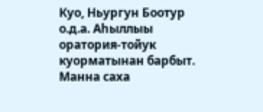Куо, Ньургун Боотур о.д.а. Аһыллыы оратория-тойук куорматынан барбыт. Манна саха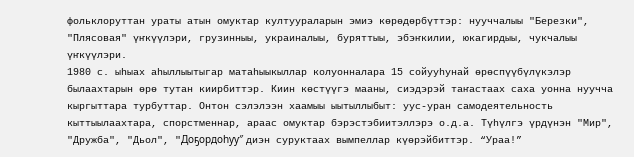фольклоруттан ураты атын омуктар култуураларын эмиэ көрөдөрбүттэр: нууччалыы ″Березки″, ″Плясовая″ үҥкүүлэри, грузинныы, украиналыы, буряттыы, эбэҥкилии, юкагирдыы, чукчалыы үҥкүүлэри.
1980 с. ыһыах аһыллыытыгар матаһыыкыллар колуонналара 15 сойууһунай өрөспүүбүлүкэлэр былаахтарын өрө тутан киирбиттэр. Киин көстүүгэ мааны, сиэдэрэй таҥастаах саха уонна нуучча кыргыттара турбуттар. Онтон сэлэлээн хаамыы ыытыллыбыт: уус-уран самодеятельность кыттыылаахтара, спорстменнар, араас омуктар бэрэстэбиитэллэрэ о.д.а. Түһүлгэ үрдүнэн ″Мир″, ″Дружба″, ″Дьол″, ″Доҕордоһуу″ диэн суруктаах вымпеллар күөрэйбиттэр. “Ураа!”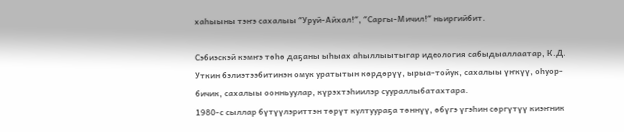хаһыыны тэҥэ сахалыы ″Уруй-Айхал!″, ″Саргы-Мичил!″ ньиргийбит.

Сэбиэскэй кэмҥэ төһө даҕаны ыһыах аһыллыытыгар идеология сабыдыаллаатар, К.Д. Уткин бэлиэтээбитинэн омук уратытын көрдөрүү, ырыа-тойук, сахалыы үҥкүү, оһуор-бичик, сахалыы оонньуулар, күрэхтэһиилэр суураллыбатахтара.
1980-с сыллар бүтүүлэриттэн төрүт култуураҕа төннүү, өбүгэ үгэһин сөргүтүү киэҥник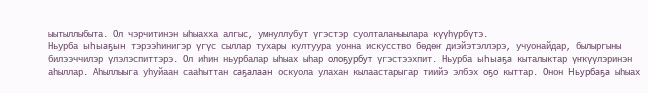ыытыллыбыта. Ол чэрчитинэн ыһыахха алгыс, умнуллубут үгэстэр суолталаныылара күүһүрбүтэ.
Ньурба ыһыаҕын тэрээһинигэр үгүс сыллар тухары култуура уонна искусство бөдөҥ диэйэтэллэрэ, учуонайдар, былыргыны билээччилэр үлэлэспиттэрэ. Ол иһин ньурбалар ыһыах ыһар олоҕурбут үгэстээхпит. Ньурба ыһыаҕа кыталыктар үҥкүүлэринэн аһыллар. Аһыллыыга уһуйаан сааһыттан саҕалаан оскуола улахан кылаастарыгар тиийэ элбэх оҕо кыттар. Онон Ньурбаҕа ыһыах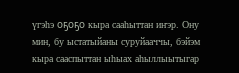үгэһэ оҕоҕо кыра сааһыттан иҥэр. Ону мин, бу ыстатыйаны суруйааччы, бэйэм кыра сааспыттан ыһыах аһыллыытыгар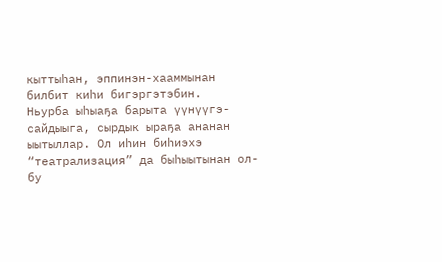кыттыһан, эппинэн-хааммынан билбит киһи бигэргэтэбин.
Ньурба ыһыаҕа барыта үүнүүгэ-сайдыыга, сырдык ыраҕа ананан ыытыллар. Ол иһин биһиэхэ “театрализация” да быһыытынан ол-бу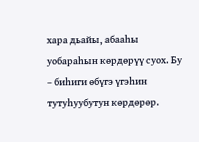хара дьайы, абааһы уобараһын көрдөрүү суох. Бу – биһиги өбүгэ үгэһин тутуһуубутун көрдөрөр.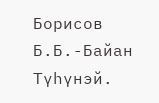Борисов Б.Б.-Байан Түһүнэй.